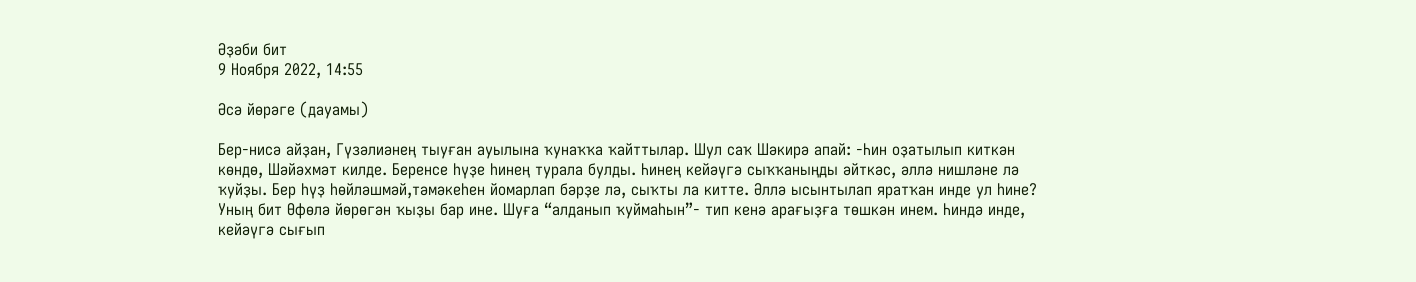Әҙәби бит
9 Ноября 2022, 14:55

Әсә йөрәге (дауамы)

Бер-нисә айҙан, Гүзәлиәнең тыуған ауылына ҡунаҡҡа ҡайттылар. Шул саҡ Шәкирә апай: -Һин оҙатылып киткән көндө, Шәйәхмәт килде. Беренсе һүҙе һинең турала булды. Һинең кейәүгә сыҡҡаныңды әйткәс, әллә нишләне лә ҡуйҙы. Бер һүҙ һөйләшмәй,тәмәкеһен йомарлап бәрҙе лә, сыҡты ла китте. Әллә ысынтылап яратҡан инде ул һине? Уның бит Өфөлә йөрөгән ҡыҙы бар ине. Шуға “алданып ҡуймаһын”- тип кенә арағыҙға төшкән инем. Һиндә инде, кейәүгә сығып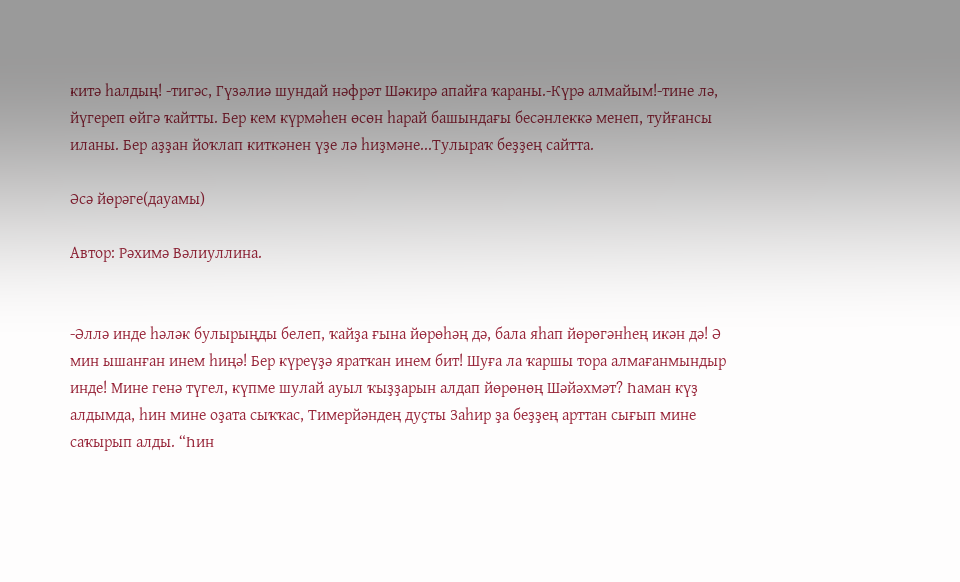китә һалдың! -тигәс, Гүзәлиә шундай нәфрәт Шәкирә апайға ҡараны.-Күрә алмайым!-тине лә, йүгереп өйгә ҡайтты. Бер кем күрмәһен өсөн һарай башындағы бесәнлеккә менеп, туйғансы иланы. Бер аҙҙан йоҡлап киткәнен үҙе лә һиҙмәне...Тулыраҡ беҙҙең сайтта.

Әсә йөрәге(дауамы)

Автор: Рәхимә Вәлиуллина.


-Әллә инде һәләк булырыңды белеп, ҡайҙа ғына йөрөһәң дә, бала яһап йөрөгәнһең икән дә! Ә мин ышанған инем һиңә! Бер күреүҙә яратҡан инем бит! Шуға ла ҡаршы тора алмағанмындыр инде! Мине генә түгел, күпме шулай ауыл ҡыҙҙарын алдап йөрөнөң Шәйәхмәт? Һаман күҙ алдымда, һин мине оҙата сыҡҡас, Тимерйәндең дуҫты Заһир ҙа беҙҙең арттан сығып мине саҡырып алды. “Һин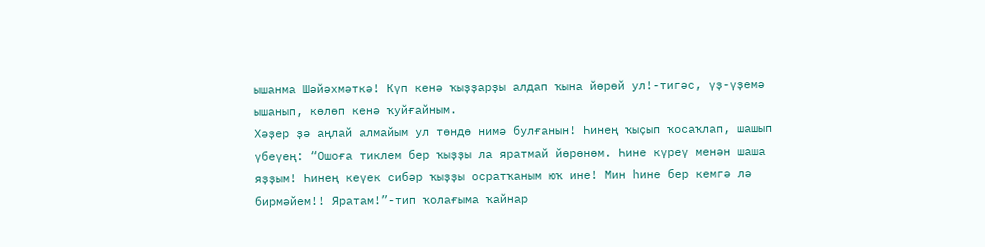ышанма Шәйәхмәткә! Күп кенә ҡыҙҙарҙы алдап ҡына йөрөй ул!-тигәс, үҙ-үҙемә ышанып, көлөп кенә ҡуйғайным.
Хәҙер ҙә аңлай алмайым ул төндө нимә булғанын! Һинең ҡыҫып ҡосаҡлап, шашып үбеүең: “Ошоға тиклем бер ҡыҙҙы ла яратмай йөрөнөм. Һине күреү менән шаша яҙҙым! Һинең кеүек сибәр ҡыҙҙы осратҡаным юҡ ине! Мин һине бер кемгә лә бирмәйем!! Яратам!”-тип ҡолағыма ҡайнар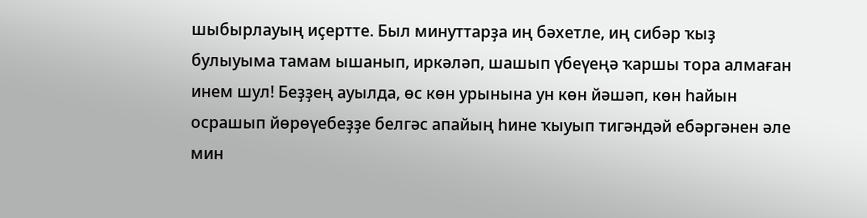шыбырлауың иҫертте. Был минуттарҙа иң бәхетле, иң сибәр ҡыҙ булыуыма тамам ышанып, иркәләп, шашып үбеүеңә ҡаршы тора алмаған инем шул! Беҙҙең ауылда, өс көн урынына ун көн йәшәп, көн һайын осрашып йөрөүебеҙҙе белгәс апайың һине ҡыуып тигәндәй ебәргәнен әле мин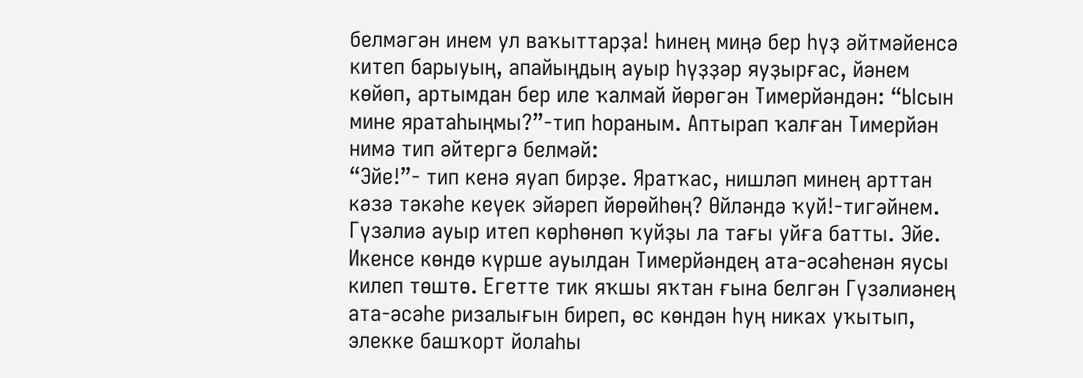белмәгән инем ул ваҡыттарҙа! Һинең миңә бер һүҙ әйтмәйенсә китеп барыуың, апайыңдың ауыр һүҙҙәр яуҙырғас, йәнем көйөп, артымдан бер иле ҡалмай йөрөгән Тимерйәндән: “Ысын мине яратаһыңмы?”-тип һораным. Аптырап ҡалған Тимерйән нимә тип әйтергә белмәй:
“Эйе!”- тип кенә яуап бирҙе. Яратҡас, нишләп минең арттан кәзә тәкәһе кеүек эйәреп йөрөйһөң? Өйләндә ҡуй!-тигәйнем.
Гүзәлиә ауыр итеп көрһөнөп ҡуйҙы ла тағы уйға батты. Эйе.
Икенсе көндө күрше ауылдан Тимерйәндең ата-әсәһенән яусы килеп төштө. Егетте тик яҡшы яҡтан ғына белгән Гүзәлиәнең ата-әсәһе ризалығын биреп, өс көндән һуң никах уҡытып, элекке башҡорт йолаһы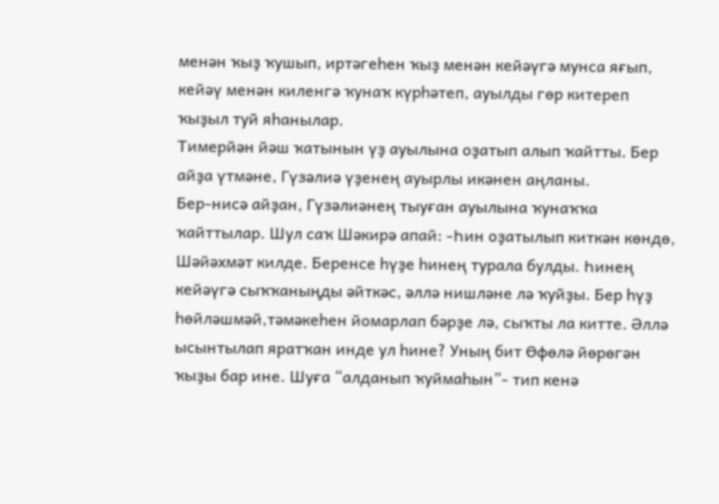менән ҡыҙ ҡушып, иртәгеһен ҡыҙ менән кейәүгә мунса яғып, кейәү менән киленгә ҡунаҡ күрһәтеп, ауылды гөр китереп ҡыҙыл туй яһанылар.
Тимерйән йәш ҡатынын үҙ ауылына оҙатып алып ҡайтты. Бер айҙа үтмәне, Гүзәлиә үҙенең ауырлы икәнен аңланы.
Бер-нисә айҙан, Гүзәлиәнең тыуған ауылына ҡунаҡҡа ҡайттылар. Шул саҡ Шәкирә апай: -Һин оҙатылып киткән көндө, Шәйәхмәт килде. Беренсе һүҙе һинең турала булды. Һинең кейәүгә сыҡҡаныңды әйткәс, әллә нишләне лә ҡуйҙы. Бер һүҙ һөйләшмәй,тәмәкеһен йомарлап бәрҙе лә, сыҡты ла китте. Әллә ысынтылап яратҡан инде ул һине? Уның бит Өфөлә йөрөгән ҡыҙы бар ине. Шуға “алданып ҡуймаһын”- тип кенә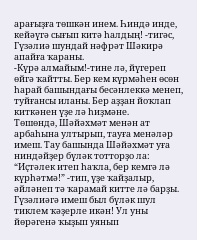арағыҙға төшкән инем. Һиндә инде, кейәүгә сығып китә һалдың! -тигәс, Гүзәлиә шундай нәфрәт Шәкирә апайға ҡараны.
-Күрә алмайым!-тине лә, йүгереп өйгә ҡайтты. Бер кем күрмәһен өсөн һарай башындағы бесәнлеккә менеп, туйғансы иланы. Бер аҙҙан йоҡлап киткәнен үҙе лә һиҙмәне.
Төшөндә, Шәйәхмәт менән ат арбаһына ултырып, тауға менәләр имеш. Тау башында Шәйәхмәт уға ниндәйҙер бүләк тотторҙо ла: “Иҫтәлек итеп һаҡла, бер кемгә лә күрһәтмә!” -тип, үҙе ҡайҙалыр, әйләнеп тә ҡарамай китте лә барҙы. Гүзәлиәгә имеш был бүләк шул тиклем ҡәҙерле икән! Ул уны йөрәгенә ҡыҙып уянып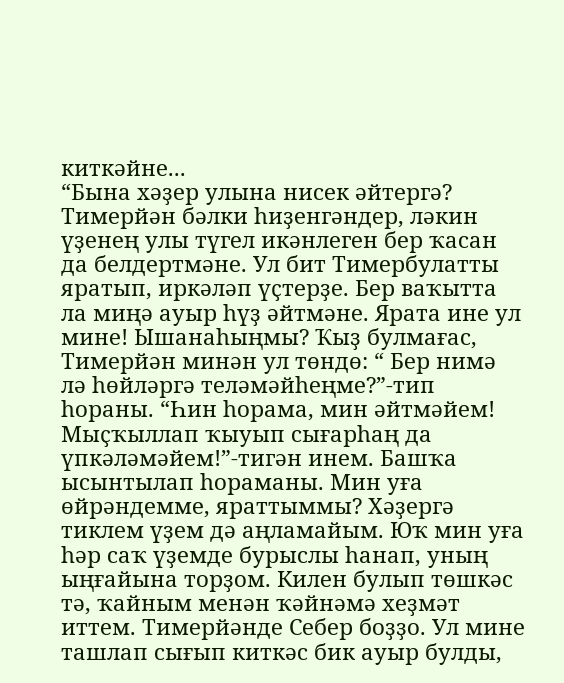киткәйне...
“Бына хәҙер улына нисек әйтергә? Тимерйән бәлки һиҙенгәндер, ләкин үҙенең улы түгел икәнлеген бер ҡасан да белдертмәне. Ул бит Тимербулатты яратып, иркәләп үҫтерҙе. Бер ваҡытта ла миңә ауыр һүҙ әйтмәне. Ярата ине ул мине! Ышанаһыңмы? Ҡыҙ булмағас, Тимерйән минән ул төндө: “ Бер нимә лә һөйләргә теләмәйһеңме?”-тип һораны. “Һин һорама, мин әйтмәйем! Мыҫҡыллап ҡыуып сығарһаң да үпкәләмәйем!”-тигән инем. Башҡа ысынтылап һораманы. Мин уға өйрәндемме, яраттыммы? Хәҙергә тиклем үҙем дә аңламайым. Юҡ мин уға һәр саҡ үҙемде бурыслы һанап, уның ыңғайына торҙом. Килен булып төшкәс тә, ҡайным менән ҡәйнәмә хеҙмәт иттем. Тимерйәнде Себер боҙҙо. Ул мине ташлап сығып киткәс бик ауыр булды,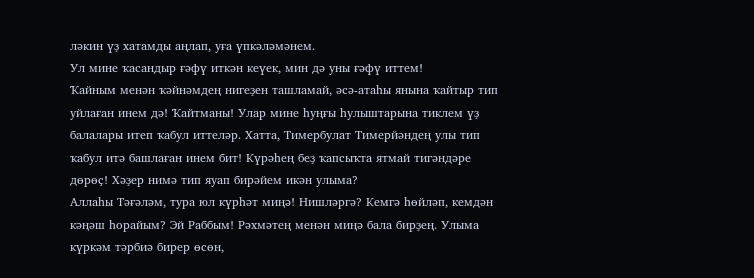ләкин үҙ хатамды аңлап, уға үпкәләмәнем.
Ул мине ҡасандыр ғәфү иткән кеүек, мин дә уны ғәфү иттем!
Ҡайным менән ҡәйнәмдең нигеҙен ташламай, әсә-атаһы янына ҡайтыр тип уйлаған инем дә! Ҡайтманы! Улар мине һуңғы һулыштарына тиклем үҙ балалары итеп ҡабул иттеләр. Хатта, Тимербулат Тимерйәндең улы тип ҡабул итә башлаған инем бит! Күрәһең беҙ ҡапсыҡта ятмай тигәндәре дөрөҫ! Хәҙер нимә тип яуап бирәйем икән улыма?
Аллаһы Тәғәләм, тура юл күрһәт миңә! Нишләргә? Кемгә һөйләп, кемдән кәңәш һорайым? Эй Раббым! Рәхмәтең менән миңә бала бирҙең. Улыма күркәм тәрбиә бирер өсөн,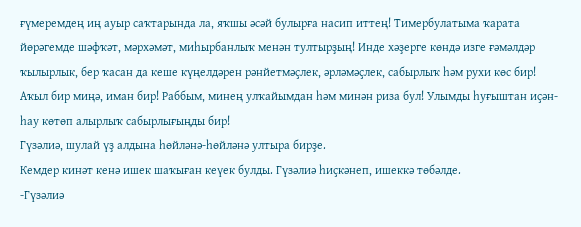ғүмеремдең иң ауыр саҡтарында ла, яҡшы әсәй булырға насип иттең! Тимербулатыма ҡарата йөрәгемде шәфҡәт, мәрхәмәт, миһырбанлыҡ менән тултырҙың! Инде хәҙерге көндә изге ғәмәлдәр ҡылырлык, бер ҡасан да кеше күңелдәрен рәнйетмәҫлек, әрләмәҫлек, сабырлыҡ һәм рухи көс бир! Аҡыл бир миңә, иман бир! Раббым, минең улҡайымдан һәм минән риза бул! Улымды һуғыштан иҫән-һау көтөп алырлыҡ сабырлығыңды бир!
Гүзәлиә, шулай үҙ алдына һөйләнә-һөйләнә ултыра бирҙе.
Кемдер кинәт кенә ишек шаҡыған кеүек булды. Гүзәлиә һиҫкәнеп, ишеккә төбәлде.
-Гүзәлиә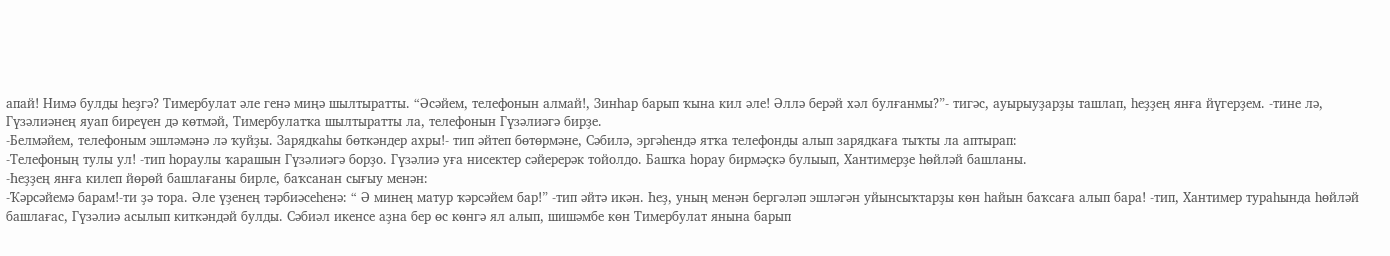апай! Нимә булды һеҙгә? Тимербулат әле генә миңә шылтыратты. “Әсәйем, телефонын алмай!, Зинһар барып ҡына кил әле! Әллә берәй хәл булғанмы?”- тигәс, ауырыуҙарҙы ташлап, һеҙҙең янға йүгерҙем. -тине лә, Гүзәлиәнең яуап биреүен дә көтмәй, Тимербулатҡа шылтыратты ла, телефонын Гүзәлиәгә бирҙе.
-Белмәйем, телефоным эшләмәнә лә ҡуйҙы. Зарядкаһы бөткәндер ахры!- тип әйтеп бөтөрмәне, Сәбилә, эргәһендә ятҡа телефонды алып зарядкаға тыҡты ла аптырап:
-Телефоның тулы ул! -тип һораулы ҡарашын Гүзәлиәгә борҙо. Гүзәлиә уға нисектер сәйерерәк тойолдо. Башҡа һорау бирмәҫкә булыып, Хантимерҙе һөйләй башланы.
-Һеҙҙең янға килеп йөрөй башлағаны бирле, баҡсанан сығыу менән:
-Ҡәрсәйемә барам!-ти ҙә тора. Әле үҙенең тәрбиәсеһенә: “ Ә минең матур ҡәрсәйем бар!” -тип әйтә икән. Һеҙ, уның менән бергәләп эшләгән уйынсыҡтарҙы көн һайын баҡсаға алып бара! -тип, Хантимер тураһында һөйләй башлағас, Гүзәлиә асылып киткәндәй булды. Сәбиәл икенсе аҙна бер өс көнгә ял алып, шишәмбе көн Тимербулат янына барып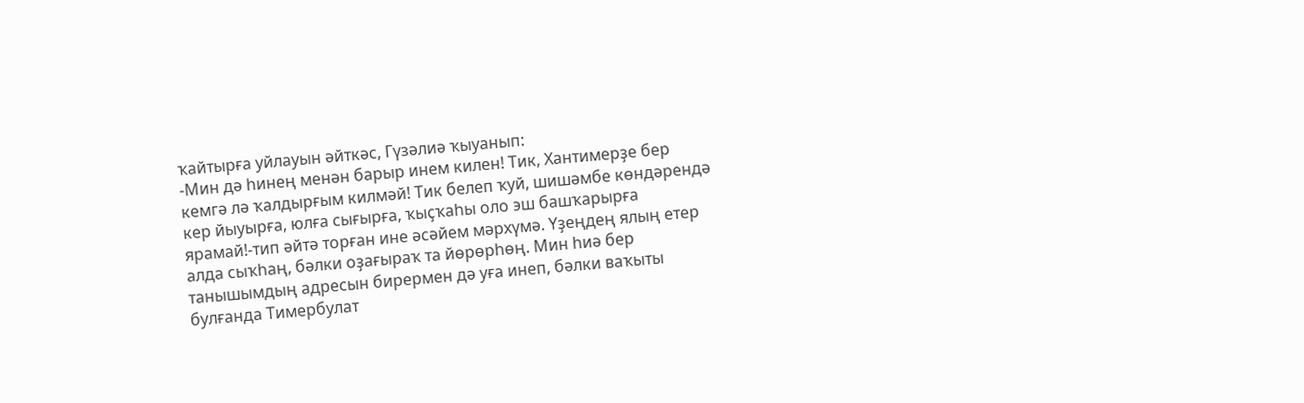ҡайтырға уйлауын әйткәс, Гүзәлиә ҡыуанып:
-Мин дә һинең менән барыр инем килен! Тик, Хантимерҙе бер кемгә лә ҡалдырғым килмәй! Тик белеп ҡуй, шишәмбе көндәрендә кер йыуырға, юлға сығырға, ҡыҫҡаһы оло эш башҡарырға ярамай!-тип әйтә торған ине әсәйем мәрхүмә. Үҙеңдең ялың етер алда сыҡһаң, бәлки оҙағыраҡ та йөрөрһөң. Мин һиә бер танышымдың адресын бирермен дә уға инеп, бәлки ваҡыты булғанда Тимербулат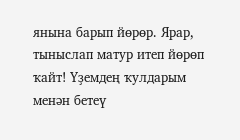янына барып йөрөр. Ярар, тыныслап матур итеп йөрөп ҡайт! Үҙемдең ҡулдарым менән бетеү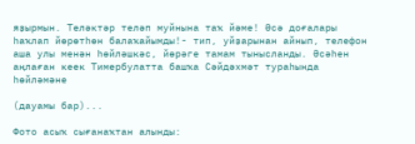яҙырмын. Теләктәр теләп муйнына таҡ йәме! Әсә доғалары һаҡлап йөрөтһөн балаҡайымды!- тип, уйҙарынан айнып, телефон аша улы менән һөйләшкәс, йөрәге тамам тынысланды. Әсәһен аңлаған кеек Тимербулатта башҡа Сәйдәхмәт тураһында һөйләмәне

(дауамы бар)...

Фото асыҡ сығанаҡтан алынды: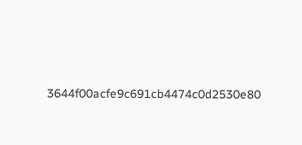3644f00acfe9c691cb4474c0d2530e80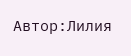Автор:Лилия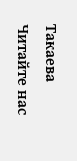Такаева
Читайте нас